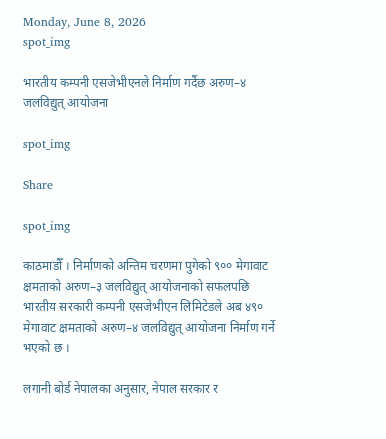Monday, June 8, 2026
spot_img

भारतीय कम्पनी एसजेभीएनले निर्माण गर्दैछ अरुण–४ जलविद्युत् आयोजना

spot_img

Share

spot_img

काठमाडौँ । निर्माणको अन्तिम चरणमा पुगेको ९०० मेगावाट क्षमताको अरुण–३ जलविद्युत् आयोजनाको सफलपछि भारतीय सरकारी कम्पनी एसजेभीएन लिमिटेडले अब ४९० मेगावाट क्षमताको अरुण–४ जलविद्युत् आयोजना निर्माण गर्ने भएको छ ।

लगानी बोर्ड नेपालका अनुसार, नेपाल सरकार र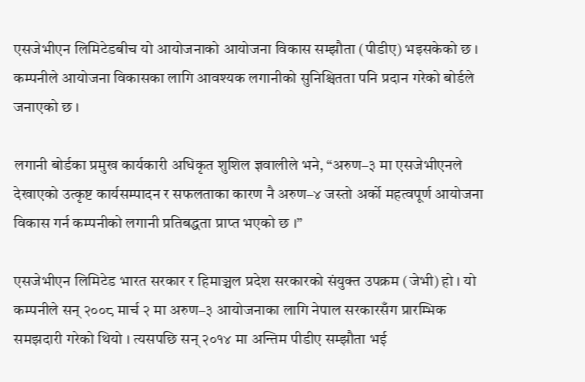एसजेभीएन लिमिटेडबीच यो आयोजनाको आयोजना विकास सम्झौता (पीडीए) भइसकेको छ । कम्पनीले आयोजना विकासका लागि आवश्यक लगानीको सुनिश्चितता पनि प्रदान गरेको बोर्डले जनाएको छ ।

लगानी बोर्डका प्रमुख कार्यकारी अधिकृत शुशिल ज्ञवालीले भने, “अरुण–३ मा एसजेभीएनले देखाएको उत्कृष्ट कार्यसम्पादन र सफलताका कारण नै अरुण–४ जस्तो अर्को महत्वपूर्ण आयोजना विकास गर्न कम्पनीको लगानी प्रतिबद्धता प्राप्त भएको छ ।”

एसजेभीएन लिमिटेड भारत सरकार र हिमाञ्चल प्रदेश सरकारको संयुक्त उपक्रम (जेभी) हो । यो कम्पनीले सन् २००८ मार्च २ मा अरुण–३ आयोजनाका लागि नेपाल सरकारसँग प्रारम्भिक समझदारी गरेको थियो । त्यसपछि सन् २०१४ मा अन्तिम पीडीए सम्झौता भई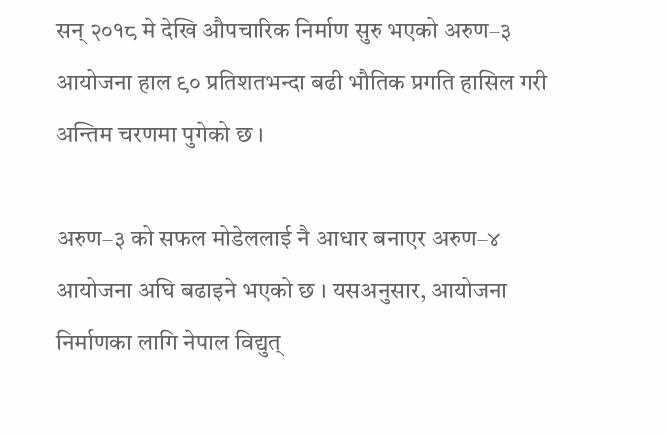सन् २०१८ मे देखि औपचारिक निर्माण सुरु भएको अरुण–३ आयोजना हाल ९० प्रतिशतभन्दा बढी भौतिक प्रगति हासिल गरी अन्तिम चरणमा पुगेको छ ।

अरुण–३ को सफल मोडेललाई नै आधार बनाएर अरुण–४ आयोजना अघि बढाइने भएको छ । यसअनुसार, आयोजना निर्माणका लागि नेपाल विद्युत्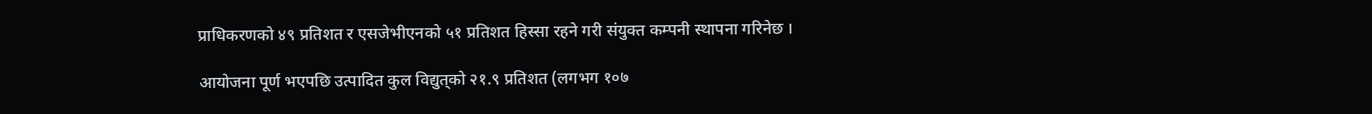प्राधिकरणको ४९ प्रतिशत र एसजेभीएनको ५१ प्रतिशत हिस्सा रहने गरी संयुक्त कम्पनी स्थापना गरिनेछ ।

आयोजना पूर्ण भएपछि उत्पादित कुल विद्युत्‌को २१.९ प्रतिशत (लगभग १०७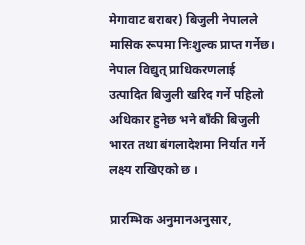मेगावाट बराबर) बिजुली नेपालले मासिक रूपमा निःशुल्क प्राप्त गर्नेछ। नेपाल विद्युत् प्राधिकरणलाई उत्पादित बिजुली खरिद गर्ने पहिलो अधिकार हुनेछ भने बाँकी बिजुली भारत तथा बंगलादेशमा निर्यात गर्ने लक्ष्य राखिएको छ ।

प्रारम्भिक अनुमानअनुसार,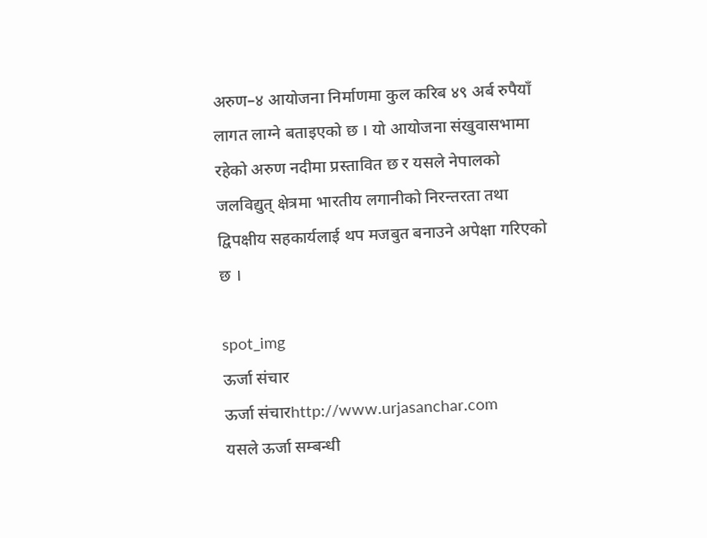अरुण–४ आयोजना निर्माणमा कुल करिब ४९ अर्ब रुपैयाँ लागत लाग्ने बताइएको छ । यो आयोजना संखुवासभामा रहेको अरुण नदीमा प्रस्तावित छ र यसले नेपालको जलविद्युत् क्षेत्रमा भारतीय लगानीको निरन्तरता तथा द्विपक्षीय सहकार्यलाई थप मजबुत बनाउने अपेक्षा गरिएको छ ।

spot_img
ऊर्जा संचार
ऊर्जा संचारhttp://www.urjasanchar.com
यसले ऊर्जा सम्बन्धी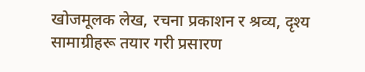खोजमूलक लेख, रचना प्रकाशन र श्रव्य, दृश्य सामाग्रीहरू तयार गरी प्रसारण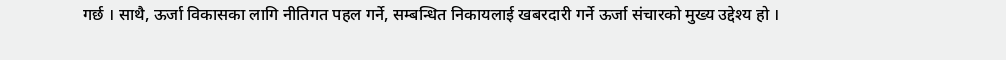गर्छ । साथै, ऊर्जा विकासका लागि नीतिगत पहल गर्ने, सम्बन्धित निकायलाई खबरदारी गर्ने ऊर्जा संचारको मुख्य उद्देश्य हो ।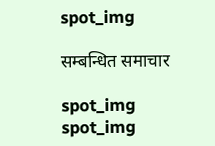spot_img

सम्बन्धित समाचार

spot_img
spot_img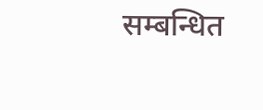सम्बन्धित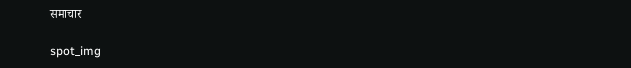समाचार

spot_img